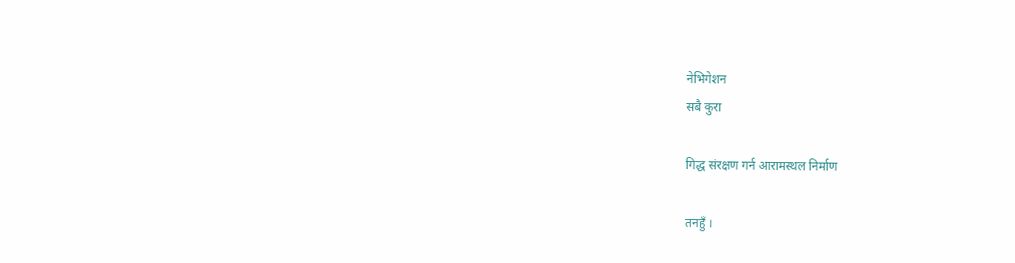नेभिगेशन
सबै कुरा

गिद्ध संरक्षण गर्न आरामस्थल निर्माण

तनहुँ ।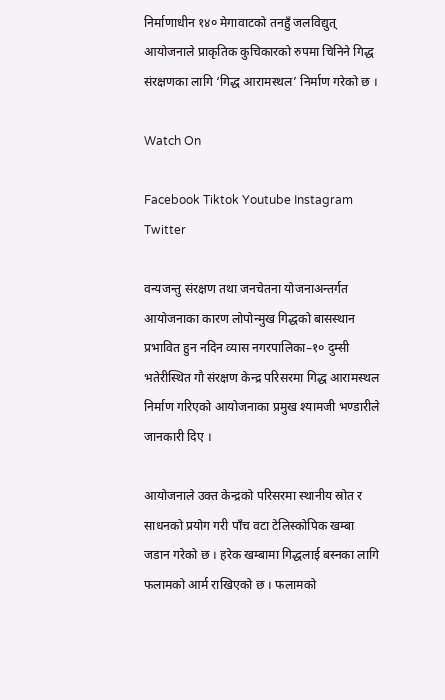निर्माणाधीन १४० मेगावाटको तनहुँ जलविद्युत् आयोजनाले प्राकृतिक कुचिकारको रुपमा चिनिने गिद्ध संरक्षणका लागि ‘गिद्ध आरामस्थल’ निर्माण गरेको छ ।

Watch On

Facebook Tiktok Youtube Instagram Twitter

वन्यजन्तु संरक्षण तथा जनचेतना योजनाअन्तर्गत आयोजनाका कारण लोपोन्मुख गिद्धको बासस्थान प्रभावित हुन नदिन व्यास नगरपालिका–१० दुम्सी भतेरीस्थित गौ संरक्षण केन्द्र परिसरमा गिद्ध आरामस्थल निर्माण गरिएको आयोजनाका प्रमुख श्यामजी भण्डारीले जानकारी दिए ।

आयोजनाले उक्त केन्द्रको परिसरमा स्थानीय स्रोत र साधनको प्रयोग गरी पाँच वटा टेलिस्कोपिक खम्बा जडान गरेको छ । हरेक खम्बामा गिद्धलाई बस्नका लागि फलामको आर्म राखिएको छ । फलामको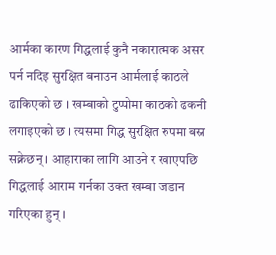आर्मका कारण गिद्धलाई कुनै नकारात्मक असर पर्न नदिइ सुरक्षित बनाउन आर्मलाई काठले ढाकिएको छ । खम्बाको टुप्पोमा काठको ढकनी लगाइएको छ । त्यसमा गिद्ध सुरक्षित रुपमा बस्न सक्नेछन् । आहाराका लागि आउने र खाएपछि गिद्धलाई आराम गर्नका उक्त खम्बा जडान गरिएका हुन् ।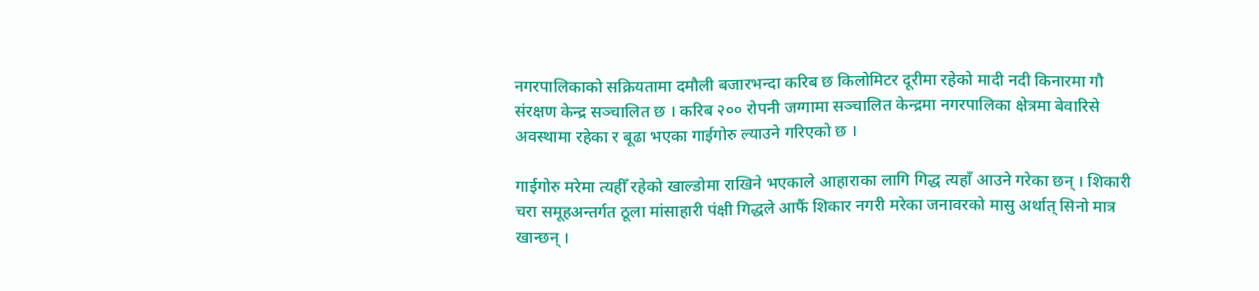नगरपालिकाको सक्रियतामा दमौली बजारभन्दा करिब छ किलोमिटर दूरीमा रहेको मादी नदी किनारमा गौ संरक्षण केन्द्र सञ्चालित छ । करिब २०० रोपनी जग्गामा सञ्चालित केन्द्रमा नगरपालिका क्षेत्रमा बेवारिसे अवस्थामा रहेका र बूढा भएका गाईगोरु ल्याउने गरिएको छ ।

गाईगोरु मरेमा त्यहीँ रहेको खाल्डोमा राखिने भएकाले आहाराका लागि गिद्ध त्यहाँ आउने गरेका छन् । शिकारी चरा समूहअन्तर्गत ठूला मांसाहारी पंक्षी गिद्धले आफैं शिकार नगरी मरेका जनावरको मासु अर्थात् सिनो मात्र खान्छन् ।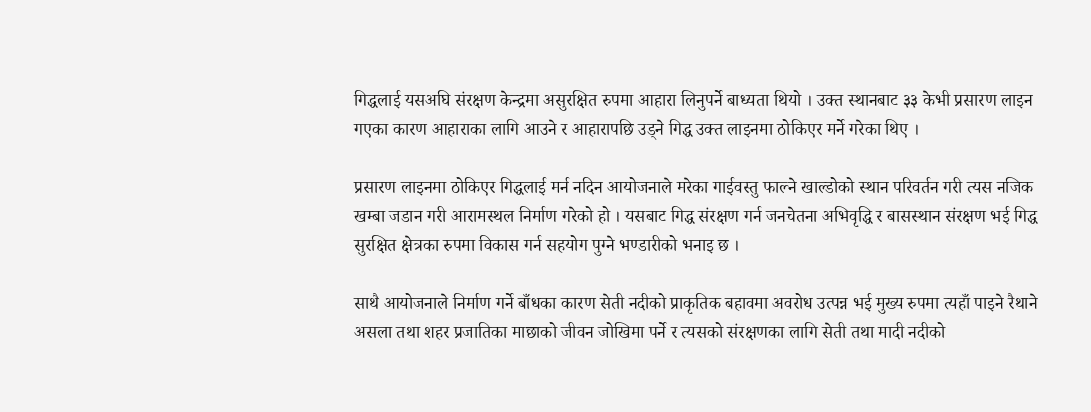गिद्धलाई यसअघि संरक्षण केन्द्रमा असुरक्षित रुपमा आहारा लिनुपर्ने बाध्यता थियो । उक्त स्थानबाट ३३ केभी प्रसारण लाइन गएका कारण आहाराका लागि आउने र आहारापछि उड्ने गिद्ध उक्त लाइनमा ठोकिएर मर्ने गरेका थिए ।

प्रसारण लाइनमा ठोकिएर गिद्धलाई मर्न नदिन आयोजनाले मरेका गाईवस्तु फाल्ने खाल्डोको स्थान परिवर्तन गरी त्यस नजिक खम्बा जडान गरी आरामस्थल निर्माण गरेको हो । यसबाट गिद्ध संरक्षण गर्न जनचेतना अभिवृद्धि र बासस्थान संरक्षण भई गिद्ध सुरक्षित क्षेत्रका रुपमा विकास गर्न सहयोग पुग्ने भण्डारीको भनाइ छ ।

साथै आयोजनाले निर्माण गर्ने बाँधका कारण सेती नदीको प्राकृतिक बहावमा अवरोध उत्पन्न भई मुख्य रुपमा त्यहाँ पाइने रैथाने असला तथा शहर प्रजातिका माछाको जीवन जोखिमा पर्ने र त्यसको संरक्षणका लागि सेती तथा मादी नदीको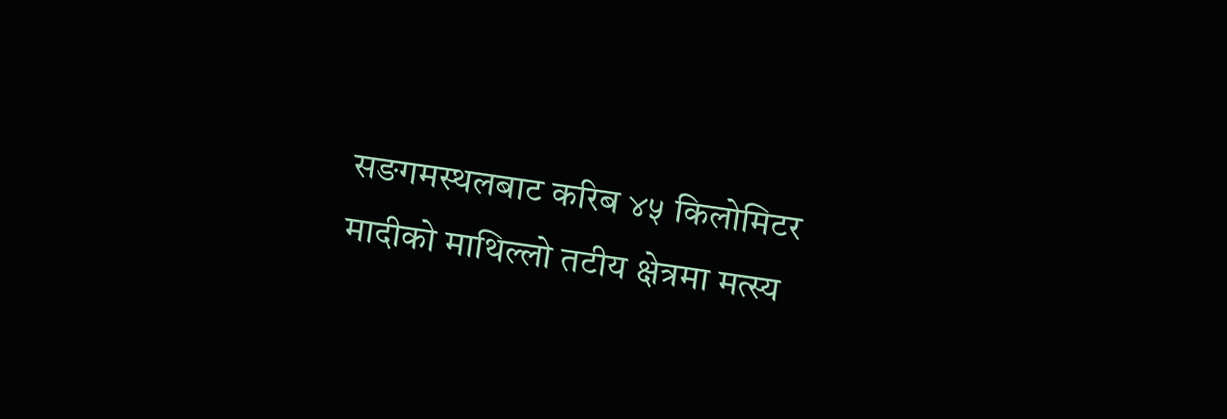सङगमस्थलबाट करिब ४५ किलोमिटर मादीको माथिल्लो तटीय क्षेत्रमा मत्स्य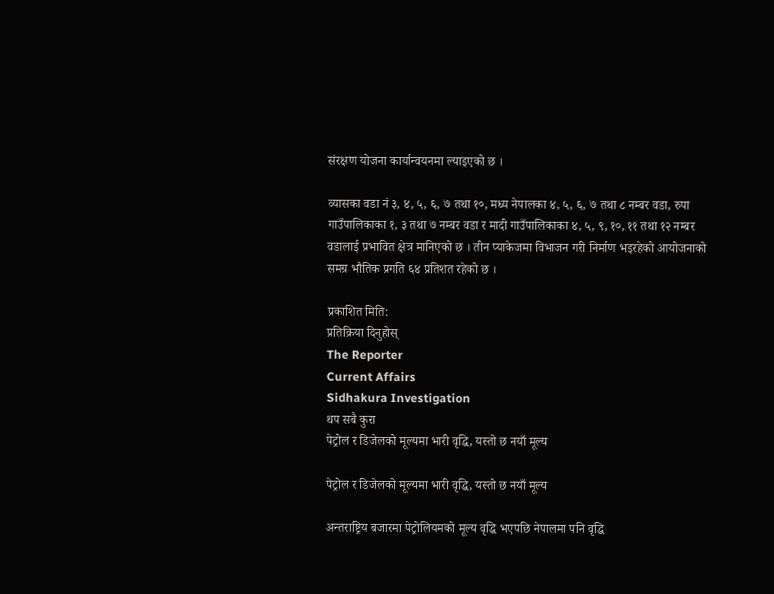संरक्षण योजना कार्यान्वयनमा ल्याइएको छ ।

व्यासका वडा नं ३, ४, ५, ६, ७ तथा १०, मध्य नेपालका ४, ५, ६, ७ तथा ८ नम्बर वडा, रुपा गाउँपालिकाका १, ३ तथा ७ नम्बर वडा र मादी गाउँपालिकाका ४, ५, ९, १०, ११ तथा १२ नम्बर वडालाई प्रभावित क्षेत्र मानिएको छ । तीन प्याकेजमा विभाजन गरी निर्माण भइरहेको आयोजनाको समग्र भौतिक प्रगति ६४ प्रतिशत रहेको छ ।

प्रकाशित मिति:
प्रतिक्रिया दिनुहोस्
The Reporter
Current Affairs
Sidhakura Investigation
थप सबै कुरा
पेट्रोल र डिजेलको मूल्यमा भारी वृद्धि, यस्तो छ नयाँ मूल्य

पेट्रोल र डिजेलको मूल्यमा भारी वृद्धि, यस्तो छ नयाँ मूल्य

अन्तराष्ट्रिय बजारमा पेट्रोलियमको मूल्य वृद्धि भएपछि नेपालमा पनि वृद्धि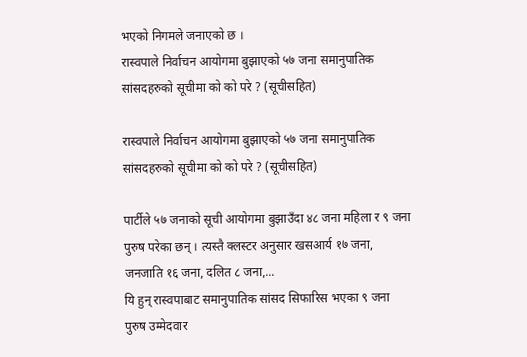भएको निगमले जनाएको छ ।
रास्वपाले निर्वाचन आयोगमा बुझाएको ५७ जना समानुपातिक सांसदहरुको सूचीमा को को परे ? (सूचीसहित)

रास्वपाले निर्वाचन आयोगमा बुझाएको ५७ जना समानुपातिक सांसदहरुको सूचीमा को को परे ? (सूचीसहित)

पार्टीले ५७ जनाको सूची आयोगमा बुझाउँदा ४८ जना महिला र ९ जना पुरुष परेका छन् । त्यस्तै क्लस्टर अनुसार खसआर्य १७ जना, जनजाति १६ जना, दलित ८ जना,...
यि हुन् रास्वपाबाट समानुपातिक सांसद सिफारिस भएका ९ जना पुरुष उम्मेदवार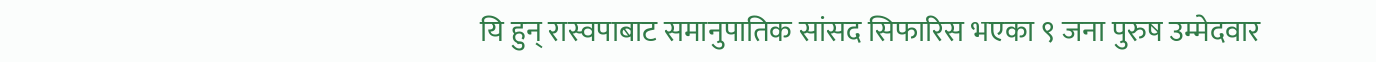यि हुन् रास्वपाबाट समानुपातिक सांसद सिफारिस भएका ९ जना पुरुष उम्मेदवार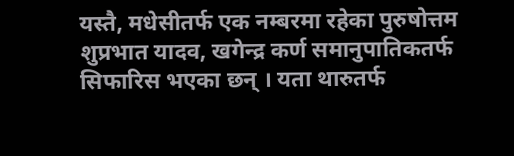यस्तै, मधेसीतर्फ एक नम्बरमा रहेका पुरुषोत्तम शुप्रभात यादव, खगेन्द्र कर्ण समानुपातिकतर्फ सिफारिस भएका छन् । यता थारुतर्फ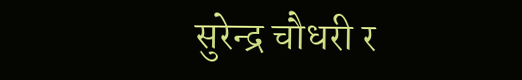सुरेन्द्र चौधरी र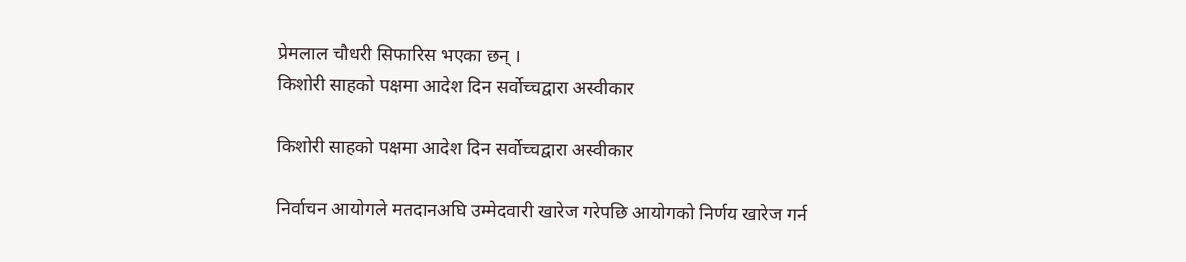प्रेमलाल चौधरी सिफारिस भएका छन् ।
किशोरी साहको पक्षमा आदेश दिन सर्वोच्चद्वारा अस्वीकार

किशोरी साहको पक्षमा आदेश दिन सर्वोच्चद्वारा अस्वीकार

निर्वाचन आयोगले मतदानअघि उम्मेदवारी खारेज गरेपछि आयोगको निर्णय खारेज गर्न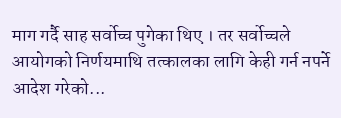माग गर्दै साह सर्वोच्च पुगेका थिए । तर सर्वोच्चले आयोगको निर्णयमाथि तत्कालका लागि केही गर्न नपर्ने आदेश गरेको...